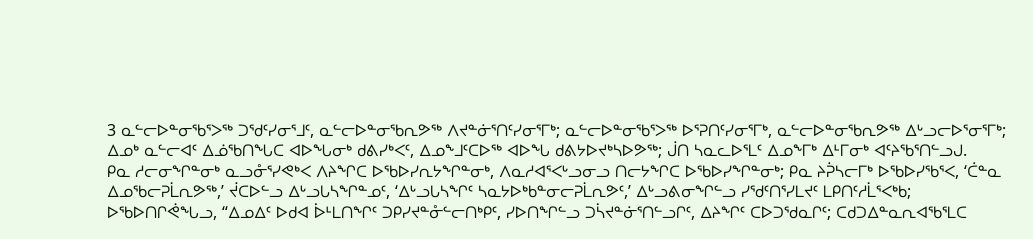3 ᓇᓪᓕᐅᓐᓂᖃᕐᐳᖅ ᑐᖁᑦᓯᓂᕐᒧᑦ, ᓇᓪᓕᐅᓐᓂᖃᕆᕗᖅ ᐱᔪᓐᓃᕐᑎᑦᓯᓂᕐᒥᒃ; ᓇᓪᓕᐅᓐᓂᖃᕐᐳᖅ ᐅᕐᕈᑎᑦᓯᓂᕐᒥᒃ, ᓇᓪᓕᐅᓐᓂᖃᕆᕗᖅ ᐃᒡᓗᓕᐅᕐᓂᕐᒥᒃ;
ᐃᓄᒃ ᓇᓪᓕᐊᑦ ᐃᓅᖃᑎᖓᑕ ᐊᐅᖓᓂᒃ ᑯᕕᓯᒃᐸᑦ, ᐃᓄᖕᒧᑦᑕᐅᖅ ᐊᐅᖓ ᑯᕕᔭᐅᔪᒃᓴᐅᕗᖅ; ᒎᑎ ᓴᓇᓚᐅᕐᒪᑦ ᐃᓄᖕᒥᒃ ᐃᒻᒥᓂᒃ ᐊᑦᔨᖃᕐᑎᓪᓗᒍ.
ᑭᓇ ᓱᓕᓂᖏᓐᓂᒃ ᓇᓗᓁᕐᓯᕙᒃᐸ ᐱᔨᖏᑕ ᐅᖃᐅᓯᕆᔭᖏᓐᓂᒃ, ᐱᓇᓱᐊᕐᐸᒡᓗᓂᓗ ᑎᓕᔭᖏᑕ ᐅᖃᐅᓯᖏᓐᓂᒃ; ᑭᓇ ᔨᕉᓴᓕᒥᒃ ᐅᖃᐅᓯᖃᕐᐸ, ‘ᑖᓐᓇ ᐃᓄᖃᓕᕈᒫᕆᕗᖅ,’ ᔫᑕᐅᓪᓗ ᐃᒡᓗᒐᓴᖏᓐᓄᑦ, ‘ᐃᒡᓗᒐᓴᖏᑦ ᓴᓇᔭᐅᒃᑲᓐᓂᓕᕈᒫᕆᕗᑦ,’ ᐃᒡᓗᕕᓂᖏᓪᓗ ᓯᖁᑦᑎᕐᓯᒪᔪᑦ ᒪᑭᑎᑦᓱᒫᕐᐸᒃᑲ;
ᐅᖃᐅᑎᒋᕚᖓᓗ, “ᐃᓄᐃᑦ ᐅᑯᐊ ᐆᒻᒪᑎᖏᑦ ᑐᑭᓯᔪᓐᓁᓪᓕᑎᒃᑭᑦ, ᓯᐅᑎᖏᓪᓗ ᑐᓵᔪᓐᓃᕐᑎᓪᓗᒋᑦ, ᐃᔨᖏᑦ ᑕᐅᑐᖁᓇᒋᑦ; ᑕᑯᑐᐃᓐᓇᕆᐊᖃᕐᒪᑕ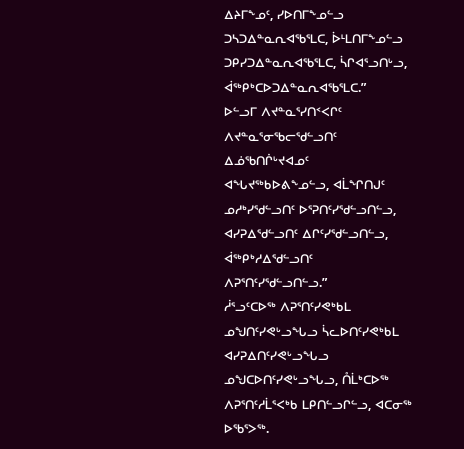ᐃᔨᒥᖕᓄᑦ, ᓯᐅᑎᒥᖕᓄᓪᓗ ᑐᓴᑐᐃᓐᓇᕆᐊᖃᕐᒪᑕ, ᐆᒻᒪᑎᒥᖕᓄᓪᓗ ᑐᑭᓯᑐᐃᓐᓇᕆᐊᖃᕐᒪᑕ, ᓵᒋᐊᕐᓗᑎᒡᓗ, ᐋᖅᑭᒃᑕᐅᑐᐃᓐᓇᕆᐊᖃᕐᒪᑕ.”
ᐅᓪᓗᒥ ᐱᔪᓐᓇᕐᓯᑎᑉᐸᒋᑦ ᐱᔪᓐᓇᕐᓂᖃᓕᖁᓪᓗᑎᑦ ᐃᓅᖃᑎᒌᒡᔪᐊᓄᑦ ᐊᖓᔪᖅᑲᐅᕕᖕᓄᓪᓗ, ᐊᒫᖏᑎᒍᑦ ᓄᓱᒃᓯᖁᓪᓗᑎᑦ ᐅᕐᕈᑎᑦᓯᖁᓪᓗᑎᓪᓗ, ᐊᓯᕈᐃᖁᓪᓗᑎᑦ ᐃᒋᑦᓯᖁᓪᓗᑎᓪᓗ, ᐋᖅᑭᒃᓱᐃᖁᓪᓗᑎᑦ ᐱᕈᕐᑎᑦᓯᖁᓪᓗᑎᓪᓗ.”
ᓲᕐᓗᑦᑕᐅᖅ ᐱᕈᕐᑎᑦᓯᕙᒃᑲᒪ ᓄᖑᑎᑦᓯᕙᒡᓗᖓᓗ ᓵᓚᐅᑎᑦᓯᕙᒃᑲᒪ ᐊᓯᕈᐃᑎᑦᓯᕙᒡᓗᖓᓗ ᓄᖑᑕᐅᑎᑦᓯᕙᒡᓗᖓᓗ, ᑍᒫᒃᑕᐅᖅ ᐱᕈᕐᑎᑦᓱᒫᕐᐸᒃᑲ ᒪᑭᑎᓪᓗᒋᓪᓗ, ᐊᑕᓂᖅ ᐅᖃᕐᐳᖅ.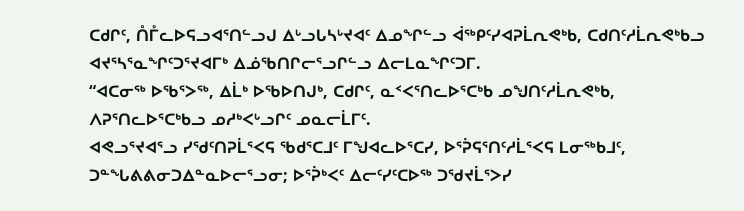ᑕᑯᒋᑦ, ᑍᒤᓚᐅᕋᓗᐊᕐᑎᓪᓗᒍ ᐃᒡᓗᒐᓴᒡᔪᐊᑦ ᐃᓄᖏᓪᓗ ᐋᖅᑭᑦᓯᐊᕈᒫᕆᕙᒃᑲ, ᑕᑯᑎᑦᓱᒫᕆᕙᒃᑲᓗ ᐊᔪᕐᓴᕐᓇᖏᑦᑐᕐᔪᐊᒥᒃ ᐃᓅᖃᑎᒋᓕᕐᓗᒋᓪᓗ ᐃᓕᒪᓇᖏᑦᑐᒥ.
“ᐊᑕᓂᖅ ᐅᖃᕐᐳᖅ, ᐃᒫᒃ ᐅᖃᐅᑎᒍᒃ, ᑕᑯᒋᑦ, ᓇᑉᐸᕐᑎᓚᐅᕐᑕᒃᑲ ᓄᖑᑎᑦᓱᒫᕆᕙᒃᑲ, ᐱᕈᕐᑎᓚᐅᕐᑕᒃᑲᓗ ᓄᓱᒃᐸᒡᓗᒋᑦ ᓄᓇᓕᒫᒥᑦ.
ᐊᕙᓗᕐᔪᐊᕐᓗ ᓯᖁᑦᑎᕈᒫᕐᐸᕋ ᖃᑯᕐᑕᒧᑦ ᒥᖑᐊᓚᐅᕐᑕᓯ, ᐅᕐᕉᕋᕐᑎᑦᓱᒫᕐᐸᕋ ᒪᓂᖅᑲᒧᑦ, ᑐᓐᖓᕕᕕᓂᑐᐃᓐᓇᐅᓕᕐᓗᓂ; ᐅᕐᕉᒃᐸᑦ ᐃᓕᑦᓯᑦᑕᐅᖅ ᑐᖁᔪᒫᕐᐳᓯ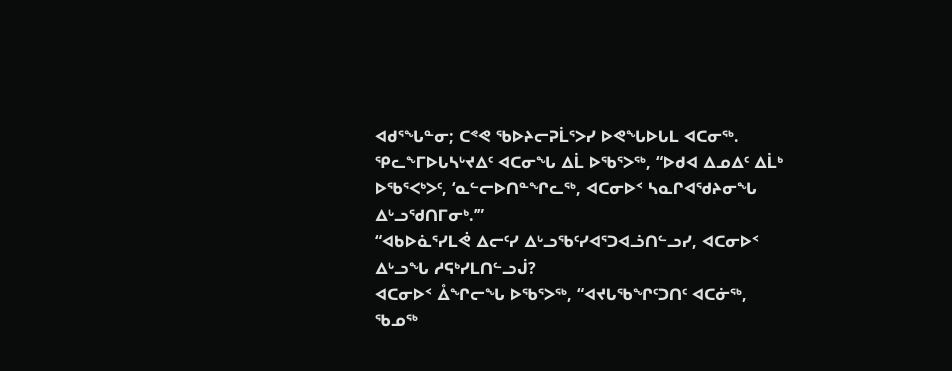ᐊᑯᕐᖓᓐᓂ; ᑕᕝᕙ ᖃᐅᔨᓕᕈᒫᕐᐳᓯ ᐅᕙᖓᐅᒐᒪ ᐊᑕᓂᖅ.
ᕿᓚᖕᒥᐅᒐᓴᒡᔪᐃᑦ ᐊᑕᓂᖓ ᐃᒫ ᐅᖃᕐᐳᖅ, “ᐅᑯᐊ ᐃᓄᐃᑦ ᐃᒫᒃ ᐅᖃᕐᐸᒃᐳᑦ, ‘ᓇᓪᓕᐅᑎᓐᖏᓚᖅ, ᐊᑕᓂᐅᑉ ᓴᓇᒋᐊᖁᔨᓂᖓ ᐃᒡᓗᖁᑎᒥᓂᒃ.’”
“ᐊᑲᐅᓈᕐᓯᒪᕚ ᐃᓕᑦᓯ ᐃᒡᓗᖃᑦᓯᐊᕐᑐᐊᓘᑎᓪᓗᓯ, ᐊᑕᓂᐅᑉ ᐃᒡᓗᖓ ᓱᕋᒃᓯᒪᑎᓪᓗᒎ?
ᐊᑕᓂᐅᑉ ᐂᖏᓕᖓ ᐅᖃᕐᐳᖅ, “ᐊᔪᒐᖃᖏᑦᑐᑎᑦ ᐊᑕᓃᖅ, ᖃᓄᖅ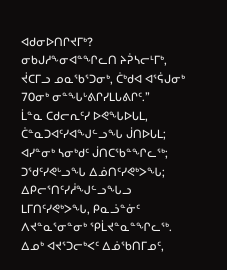ᐊᑯᓂᐅᑎᒋᔪᒥᒃ? ᓂᑲᒍᓱᖕᓂᐊᓐᖏᓚᑎ ᔨᕉᓴᓕᒻᒥᒃ, ᔫᑕᒥᓗ ᓄᓇᖃᕐᑐᓂᒃ, ᑖᒃᑯᐊ ᐊᕐᕌᒍᓂᒃ 70ᓂᒃ ᓂᓐᖓᒡᕕᒋᓯᒪᒐᕕᒋᑦ.”
ᒫᓐᓇ ᑕᑯᓕᕆᑦᓯ ᐅᕙᖓᐅᒐᒪ, ᑖᓐᓇᑐᐊᑦᓯᐊᖑᓪᓗᖓ ᒎᑎᐅᒐᒪ; ᐊᓯᓐᓂᒃ ᓴᓂᒃᑯᑦ ᒎᑎᑕᖃᓐᖏᓚᖅ; ᑐᖁᑦᓯᕙᒡᓗᖓ ᐃᓅᑎᑦᓯᕙᒃᐳᖓ; ᐃᑭᓕᕐᑎᑦᓯᓲᖑᓪᓗᖓᓗ ᒪᒥᑎᑦᓯᕙᒃᐳᖓ, ᑭᓇᓘᓐᓃᑦ ᐱᔪᓐᓇᕐᓂᓐᓂᒃ ᕿᒫᔪᓐᓇᓐᖏᓚᖅ.
ᐃᓄᒃ ᐊᔪᕐᑐᓕᒃᐸᑦ ᐃᓅᖃᑎᒥᓄᑦ,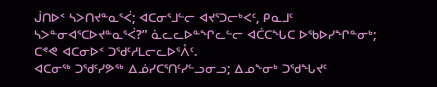ᒎᑎᐅᑉ ᓴᐳᑎᔪᓐᓇᕐᐹ; ᐊᑕᓂᕐᒧᓪᓕ ᐊᔪᕐᑐᓕᒃᐸᑦ, ᑭᓇᒧᑦ ᓴᐳᓐᓂᐊᕐᑕᐅᔪᓐᓇᕐᐹ?” ᓈᓚᓚᐅᓐᖏᓚᓪᓕ ᐊᑖᑕᖓᑕ ᐅᖃᐅᓯᖏᓐᓂᒃ; ᑕᕝᕙ ᐊᑕᓂᐅᑉ ᑐᖁᑦᓱᒪᓕᓚᐅᕐᐰᑦ.
ᐊᑕᓂᖅ ᑐᖁᑦᓯᕗᖅ ᐃᓅᓯᑕᕐᑎᑦᓯᓪᓗᓂᓗ; ᐃᓄᖕᓂᒃ ᑐᖁᖓᔪᑦ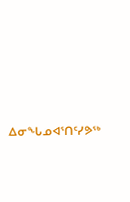ᐃᓂᖓᓄᐊᕐᑎᑦᓯᕗᖅ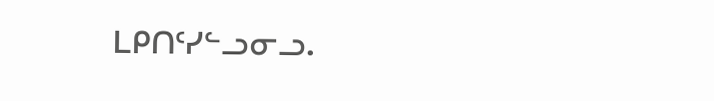ᒪᑭᑎᑦᓯᓪᓗᓂᓗ.